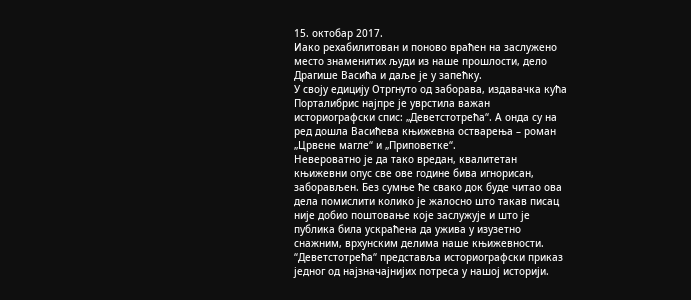15. октобар 2017.
Иако рехабилитован и поново враћен на заслужено место знаменитих људи из наше прошлости, дело Драгише Васића и даље је у запећку.
У своју едицију Отргнуто од заборава, издавачка кућа Порталибрис најпре је уврстила важан историографски спис: „Деветстотрећа“. А онда су на ред дошла Васићева књижевна остварења – роман „Црвене магле“ и „Приповетке“.
Невероватно је да тако вредан, квалитетан књижевни опус све ове године бива игнорисан, заборављен. Без сумње ће свако док буде читао ова дела помислити колико је жалосно што такав писац није добио поштовање које заслужује и што је публика била ускраћена да ужива у изузетно снажним, врхунским делима наше књижевности.
“Деветстотрећа“ представља историографски приказ једног од најзначајнијих потреса у нашој историји.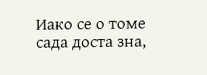Иако се о томе сада доста зна,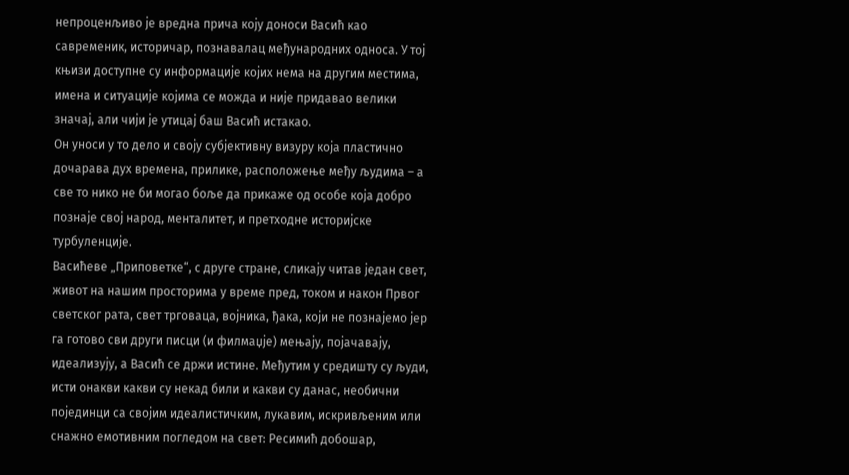непроценљиво је вредна прича коју доноси Васић као савременик, историчар, познавалац међународних односа. У тој књизи доступне су информације којих нема на другим местима, имена и ситуације којима се можда и није придавао велики значај, али чији је утицај баш Васић истакао.
Он уноси у то дело и своју субјективну визуру која пластично дочарава дух времена, прилике, расположење међу људима – а све то нико не би могао боље да прикаже од особе која добро познаје свој народ, менталитет, и претходне историјске турбуленције.
Васићеве „Приповетке“, с друге стране, сликају читав један свет, живот на нашим просторима у време пред, током и након Првог светског рата, свет трговаца, војника, ђака, који не познајемо јер га готово сви други писци (и филмаџје) мењају, појачавају, идеализују, а Васић се држи истине. Међутим у средишту су људи, исти онакви какви су некад били и какви су данас, необични појединци са својим идеалистичким, лукавим, искривљеним или снажно емотивним погледом на свет: Ресимић добошар,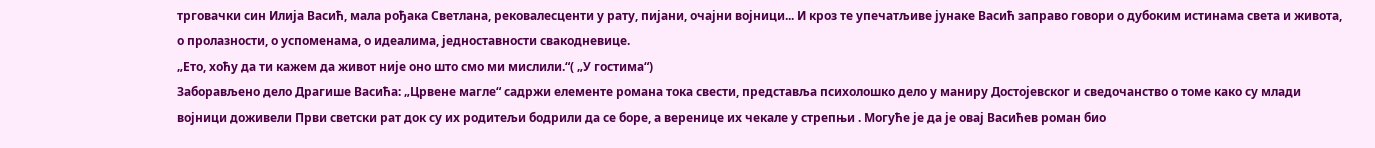трговачки син Илија Васић, мала рођака Светлана, рековалесценти у рату, пијани, очајни војници... И кроз те упечатљиве јунаке Васић заправо говори о дубоким истинама света и живота, о пролазности, о успоменама, о идеалима, једноставности свакодневице.
„Ето, хоћу да ти кажем да живот није оно што смо ми мислили.“( „У гостима“)
Заборављено дело Драгише Васића: „Црвене магле“ садржи елементе романа тока свести, представља психолошко дело у маниру Достојевског и сведочанство о томе како су млади војници доживели Први светски рат док су их родитељи бодрили да се боре, а веренице их чекале у стрепњи . Могуће је да је овај Васићев роман био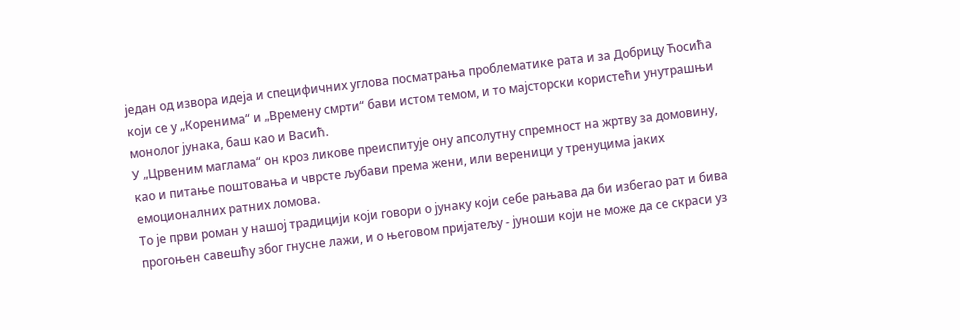један од извора идеја и специфичних углова посматрања проблематике рата и за Добрицу Ћосића који се у „Коренима“ и „Времену смрти“ бави истом темом, и то мајсторски користећи унутрашњи монолог јунака, баш као и Васић.
У „Црвеним маглама“ он кроз ликове преиспитује ону апсолутну спремност на жртву за домовину, као и питање поштовања и чврсте љубави према жени, или вереници у тренуцима јаких емоционалних ратних ломова.
То је први роман у нашој традицији који говори о јунаку који себе рањава да би избегао рат и бива прогоњен савешћу због гнусне лажи, и о његовом пријатељу - јуноши који не може да се скраси уз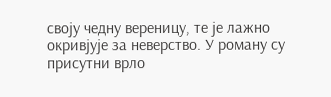своју чедну вереницу, те је лажно окривјује за неверство. У роману су присутни врло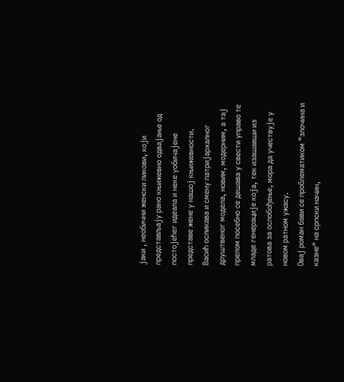јаки , необични женски ликови, који представљају рано књижевно одвајање од постојећег идеала и неке уобичајене представе жене у нашој књижевности.
Васић осликава и смену патријархалног друштвеног модела, новим, модерним, а тај прелом посебно се дешава у свести управо те младе генерације која, тек изашавши из ратова за ослобођење, мора да учествује у новом ратном ужасу.
Овај роман бави се проблематиком “злочина и казне“ на српски начин,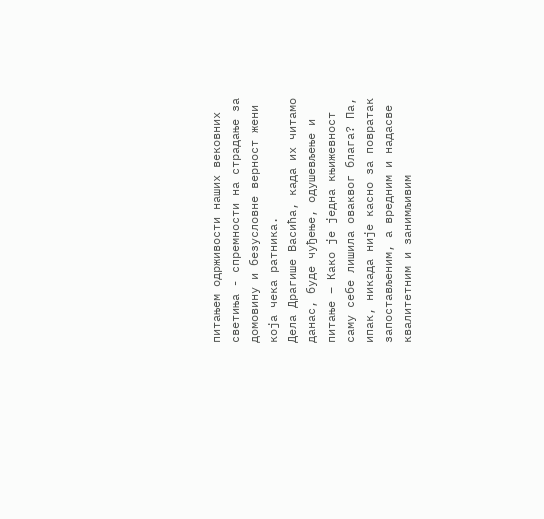питањем одрживости наших вековних светиња - спремности на страдање за домовину и безусловне верност жени која чека ратника.
Дела Драгише Васића, када их читамо данас, буде чуђење, одушевљење и питање – Како је једна књижевност саму себе лишила оваквог блага? Па, ипак, никада није касно за повратак запостављеним, а вредним и надасве квалитетним и занимљивим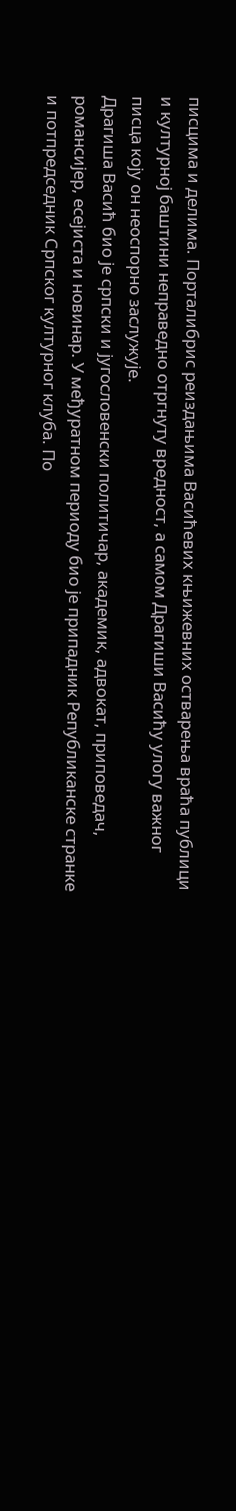писцима и делима. Порталибрис реиздањима Васићевих књижевних остварења враћа публици и културној баштини неправедно отргнуту вредност, а самом Драгиши Васићу улогу важног писца коју он неоспорно заслужује.
Драгиша Васић био је српски и југословенски политичар, академик, адвокат, приповедач, романсијер, есејиста и новинар. У међуратном периоду био је припадник Републиканске странке и потпредседник Српског културног клуба. По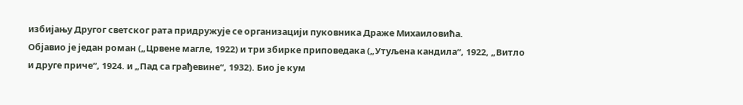избијању Другог светског рата придружује се организацији пуковника Драже Михаиловића.
Објавио је један роман („Црвене магле, 1922) и три збирке приповедака („Утуљена кандила“, 1922, „Витло и друге приче“, 1924. и „Пад са грађевине“, 1932). Био је кум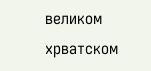великом хрватском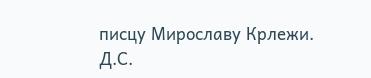писцу Мирославу Крлежи.
Д.С.